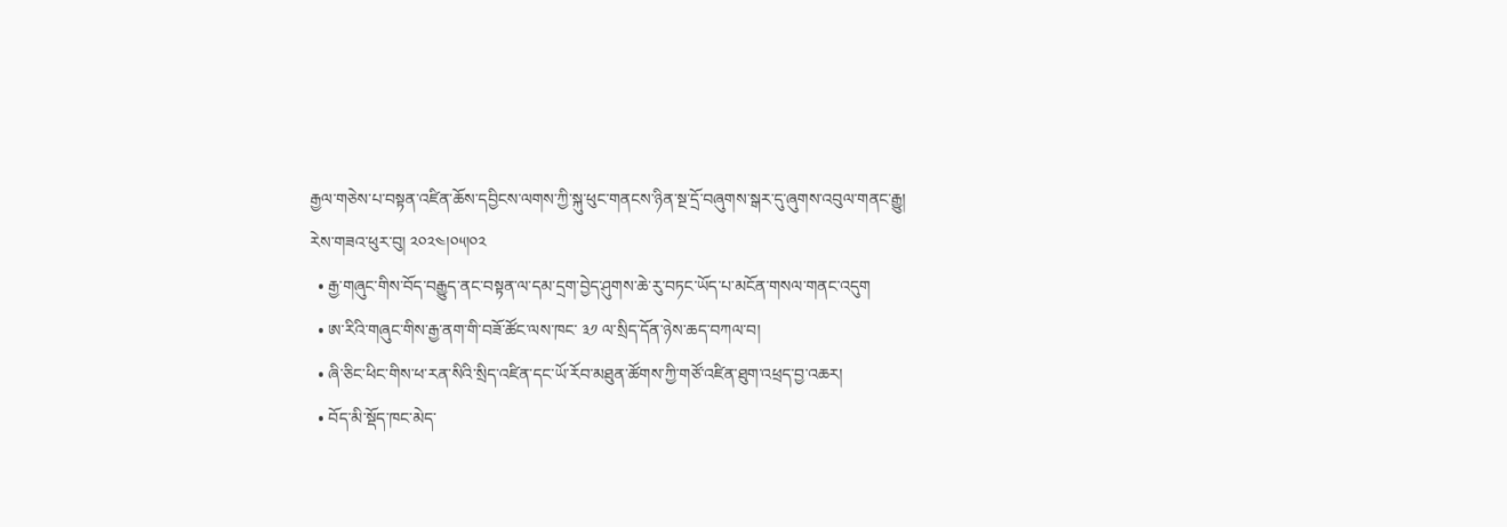རྒྱལ་གཅེས་པ་བསྟན་འཛིན་ཆོས་དབྱིངས་ལགས་ཀྱི་སྐུ་ཕུང་གནངས་ཉིན་སྔ་དྲོ་བཞུགས་སྒར་དུ་ཞུགས་འབུལ་གནང་རྒྱུ།
རེས་གཟའ་ཕུར་བུ། ༢༠༢༤།༠༥།༠༢
  • རྒྱ་གཞུང་གིས་བོད་བརྒྱུད་ནང་བསྟན་ལ་དམ་དྲག་བྱེད་ཤུགས་ཆེ་རུ་བཏང་ཡོད་པ་མངོན་གསལ་གནང་འདུག
  • ཨ་རིའི་གཞུང་གིས་རྒྱ་ནག་གི་བཟོ་ཚོང་ལས་ཁང་ ༣༡ ལ་སྲིད་དོན་ཉེས་ཆད་བཀལ་བ།
  • ཞི་ཅིང་ཕིང་གིས་ཕ་རན་སིའི་སྲིད་འཛིན་དང་ཡོ་རོབ་མཐུན་ཚོགས་ཀྱི་གཙོ་འཛིན་ཐུག་འཕྲད་བྱ་འཆར།
  • བོད་མི་སྡོད་ཁང་མེད་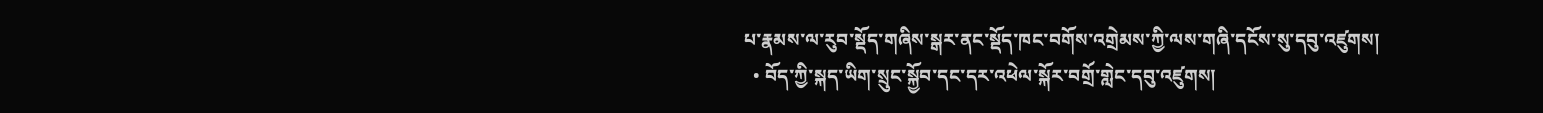པ་རྣམས་ལ་རུབ་སྡོད་གཞིས་སྒར་ནང་སྡོད་ཁང་བགོས་འགྲེམས་ཀྱི་ལས་གཞི་དངོས་སུ་དབུ་འཛུགས།
  • བོད་ཀྱི་སྐད་ཡིག་སྲུང་སྐྱོབ་དང་དར་འཕེལ་སྐོར་བགྲོ་གླེང་དབུ་འཛུགས།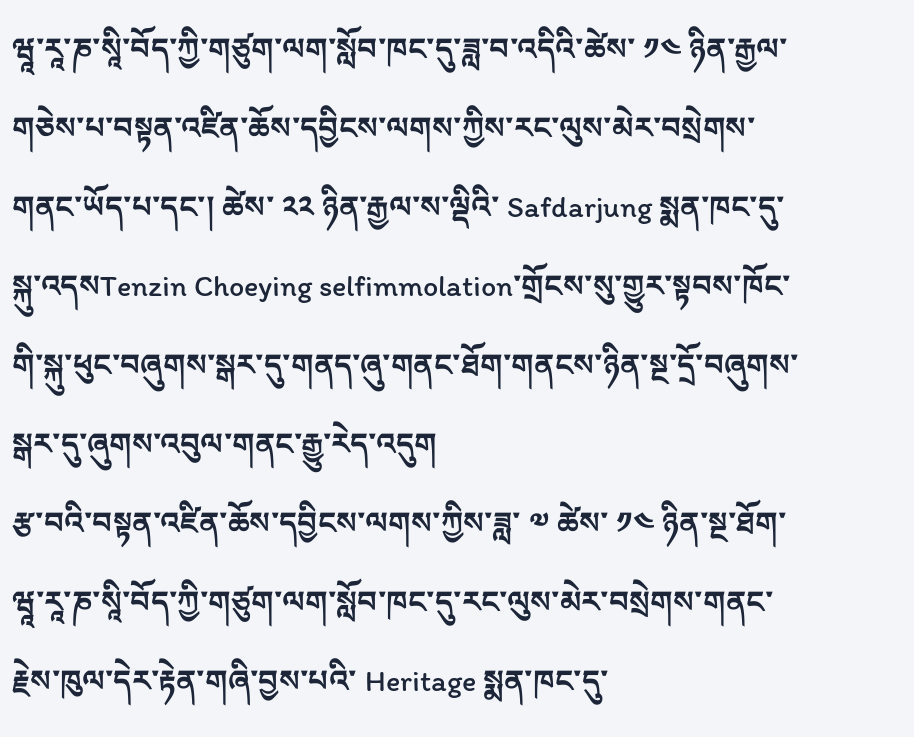ཝཱ་རཱ་ཎ་སཱི་བོད་ཀྱི་གཙུག་ལག་སློབ་ཁང་དུ་ཟླ་བ་འདིའི་ཚེས་ ༡༤ ཉིན་རྒྱལ་གཅེས་པ་བསྟན་འཛིན་ཆོས་དབྱིངས་ལགས་ཀྱིས་རང་ལུས་མེར་བསྲེགས་གནང་ཡོད་པ་དང་། ཚེས་ ༢༢ ཉིན་རྒྱལ་ས་ལྡིའི་ Safdarjung སྨན་ཁང་དུ་སྐུ་འདསTenzin Choeying selfimmolation་གྲོངས་སུ་གྱུར་སྟབས་ཁོང་གི་སྐུ་ཕུང་བཞུགས་སྒར་དུ་གནད་ཞུ་གནང་ཐོག་གནངས་ཉིན་སྔ་དྲོ་བཞུགས་སྒར་དུ་ཞུགས་འབུལ་གནང་རྒྱུ་རེད་འདུག
རྩ་བའི་བསྟན་འཛིན་ཆོས་དབྱིངས་ལགས་ཀྱིས་ཟླ་ ༧ ཚེས་ ༡༤ ཉིན་སྔ་ཐོག་ཝཱ་རཱ་ཎ་སཱི་བོད་ཀྱི་གཙུག་ལག་སློབ་ཁང་དུ་རང་ལུས་མེར་བསྲེགས་གནང་རྗེས་ཁུལ་དེར་རྟེན་གཞི་བྱས་པའི་ Heritage སྨན་ཁང་དུ་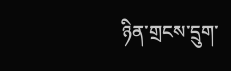ཉིན་གྲངས་དྲུག་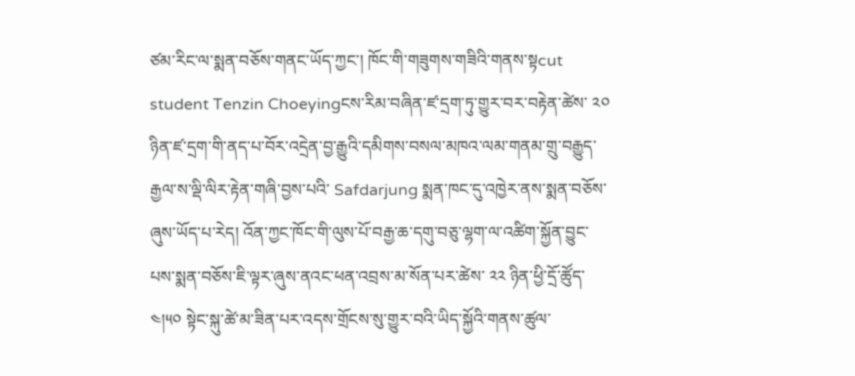ཙམ་རིང་ལ་སྨན་བཅོས་གནང་ཡོད་ཀྱང་། ཁོང་གི་གཟུགས་གཟིའི་གནས་སྟcut student Tenzin Choeyingངས་རིམ་བཞིན་ཛ་དྲག་ཏུ་གྱུར་བར་བརྟེན་ཚེས་ ༢༠ ཉིན་ཛ་དྲག་གི་ནད་པ་བོར་འདྲེན་བྱ་རྒྱུའི་དམིགས་བསལ་མཁའ་ལམ་གནམ་གྲུ་བརྒྱུད་རྒྱལ་ས་ལྡི་ལིར་རྟེན་གཞི་བྱས་པའི་ Safdarjung སྨན་ཁང་དུ་འཁྱེར་ནས་སྨན་བཅོས་ཞུས་ཡོད་པ་རེད། འོན་ཀྱང་ཁོང་གི་ལུས་པོ་བརྒྱ་ཆ་དགུ་བཅུ་ལྷག་ལ་འཚིག་སྐྱོན་བྱུང་པས་སྨན་བཅོས་ཇི་ལྟར་ཞུས་ནའང་ཕན་འབྲས་མ་སོན་པར་ཚེས་ ༢༢ ཉིན་ཕྱི་དྲོ་ཚོུད་ ༤།༥༠ སྟེང་སྐུ་ཚེ་མ་ཟིན་པར་འདས་གྲོངས་སུ་གྱུར་བའི་ཡིད་སྐྱོའི་གནས་ཚུལ་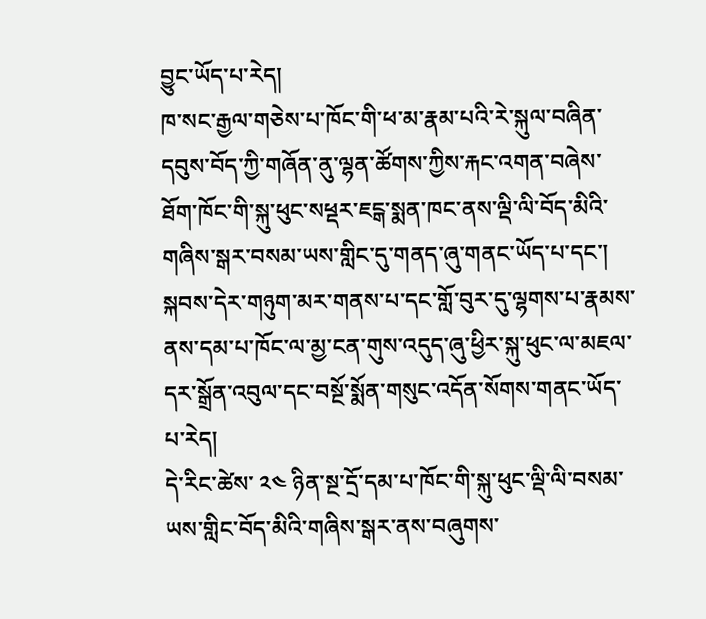བྱུང་ཡོད་པ་རེད།
ཁ་སང་རྒྱལ་གཅེས་པ་ཁོང་གི་ཕ་མ་རྣམ་པའི་རེ་སྐུལ་བཞིན་དབུས་བོད་ཀྱི་གཞོན་ནུ་ལྷན་ཚོགས་ཀྱིས་རྐང་འགན་བཞེས་ཐོག་ཁོང་གི་སྐུ་ཕུང་སཕྡར་ཇངྒ་སྨན་ཁང་ནས་ལྡི་ལི་བོད་མིའི་གཞིས་སྒར་བསམ་ཡས་གླིང་དུ་གནད་ཞུ་གནང་ཡོད་པ་དང་། སྐབས་དེར་གཉུག་མར་གནས་པ་དང་གློ་བུར་དུ་ལྷགས་པ་རྣམས་ནས་དམ་པ་ཁོང་ལ་མྱ་ངན་གུས་འདུད་ཞུ་ཕྱིར་སྐུ་ཕུང་ལ་མཇལ་དར་སྒྲོན་འབུལ་དང་བསྔོ་སྨོན་གསུང་འདོན་སོགས་གནང་ཡོད་པ་རེད།
དེ་རིང་ཚེས་ ༢༤ ཉིན་སྔ་དྲོ་དམ་པ་ཁོང་གི་སྐུ་ཕུང་ལྡི་ལི་བསམ་ཡས་གླིང་བོད་མིའི་གཞིས་སྒར་ནས་བཞུགས་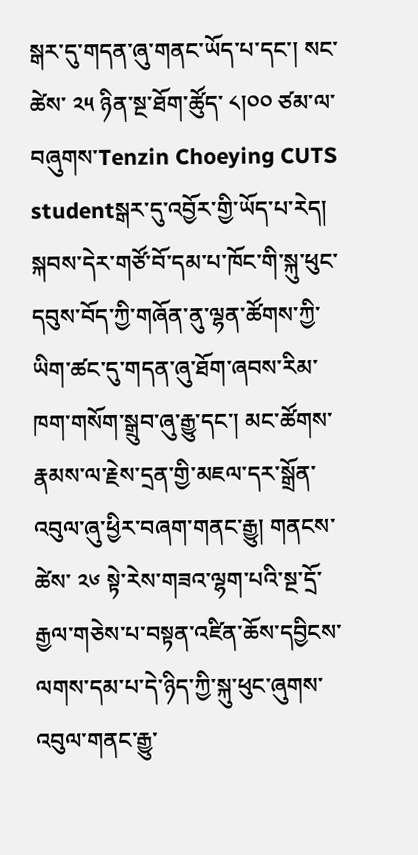སྒར་དུ་གདན་ཞུ་གནང་ཡོད་པ་དང་། སང་ཚེས་ ༢༥ ཉིན་སྔ་ཐོག་ཚོུད་ ༨།༠༠ ཙམ་ལ་བཞུགས་Tenzin Choeying CUTS studentསྒར་དུ་འབྱོར་གྱི་ཡོད་པ་རེད། སྐབས་དེར་གཙོ་བོ་དམ་པ་ཁོང་གི་སྐུ་ཕུང་དབུས་བོད་ཀྱི་གཞོན་ནུ་ལྷན་ཚོགས་ཀྱི་ཡིག་ཚང་དུ་གདན་ཞུ་ཐོག་ཞབས་རིམ་ཁག་གསོག་སྒྲུབ་ཞུ་རྒྱུ་དང་། མང་ཚོགས་རྣམས་ལ་རྗེས་དྲན་གྱི་མཇལ་དར་སྒྲོན་འབུལ་ཞུ་ཕྱིར་བཞག་གནང་རྒྱུ། གནངས་ཚེས་ ༢༦ སྟེ་རེས་གཟའ་ལྷག་པའི་སྔ་དྲོ་རྒྱལ་གཅེས་པ་བསྟན་འཛིན་ཆོས་དབྱིངས་ལགས་དམ་པ་དེ་ཉིད་ཀྱི་སྐུ་ཕུང་ཞུགས་འབུལ་གནང་རྒྱུ་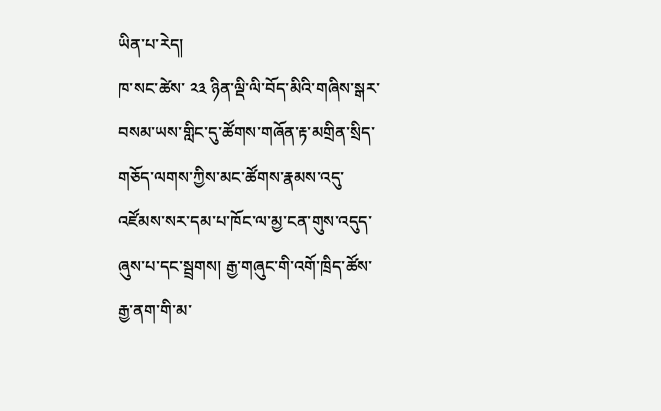ཡིན་པ་རེད།
ཁ་སང་ཚེས་ ༢༣ ཉིན་ལྡི་ལི་བོད་མིའི་གཞིས་སྒར་བསམ་ཡས་གླིང་དུ་ཚོགས་གཞོན་རྟ་མགྲིན་སྲིད་གཅོད་ལགས་ཀྱིས་མང་ཚོགས་རྣམས་འདུ་འཛོམས་སར་དམ་པ་ཁོང་ལ་མྱ་ངན་གུས་འདུད་ཞུས་པ་དང་སྦྲགས། རྒྱ་གཞུང་གི་འགོ་ཁྲིད་ཚོས་རྒྱ་ནག་གི་མ་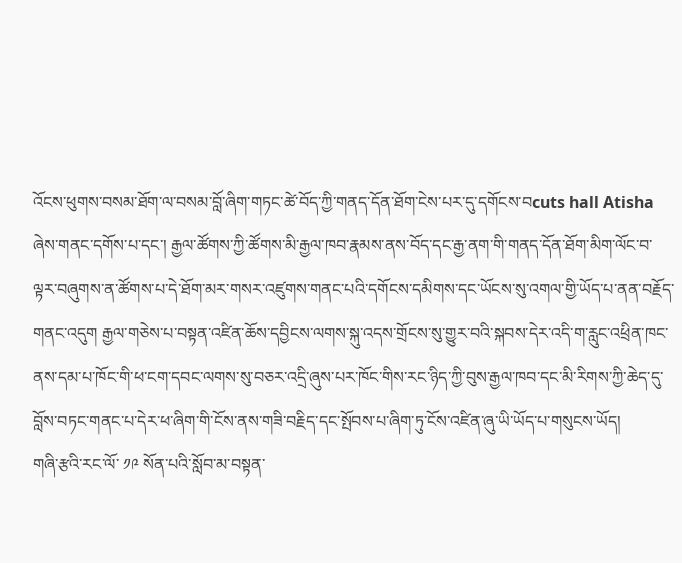འོངས་ཕུགས་བསམ་ཐོག་ལ་བསམ་བློ་ཞིག་གཏང་ཚེ་བོད་ཀྱི་གནད་དོན་ཐོག་ངེས་པར་དུ་དགོངས་བcuts hall Atisha ཞེས་གནང་དགོས་པ་དང་། རྒྱལ་ཚོགས་ཀྱི་ཚོགས་མི་རྒྱལ་ཁབ་རྣམས་ནས་བོད་དང་རྒྱ་ནག་གི་གནད་དོན་ཐོག་མིག་ལོང་བ་ལྟར་བཞུགས་ན་ཚོགས་པ་དེ་ཐོག་མར་གསར་འཛུགས་གནང་པའི་དགོངས་དམིགས་དང་ཡོངས་སུ་འགལ་གྱི་ཡོད་པ་ནན་བརྗོད་གནང་འདུག རྒྱལ་གཅེས་པ་བསྟན་འཛིན་ཆོས་དབྱིངས་ལགས་སྐུ་འདས་གྲོངས་སུ་གྱུར་བའི་སྐབས་དེར་འདི་ག་རླུང་འཕྲིན་ཁང་ནས་དམ་པ་ཁོང་གི་ཕ་ངག་དབང་ལགས་སུ་བཅར་འདྲི་ཞུས་པར་ཁོང་གིས་རང་ཉིད་ཀྱི་བུས་རྒྱལ་ཁབ་དང་མི་རིགས་ཀྱི་ཆེད་དུ་བློས་བཏང་གནང་པ་དེར་ཕ་ཞིག་གི་ངོས་ནས་གཟི་བརྗིད་དང་སྤོབས་པ་ཞིག་ཏུ་ངོས་འཛིན་ཞུ་ཡི་ཡོད་པ་གསུངས་ཡོད།
གཞི་རྩའི་རང་ལོ་ ༡༩ སོན་པའི་སློབ་མ་བསྟན་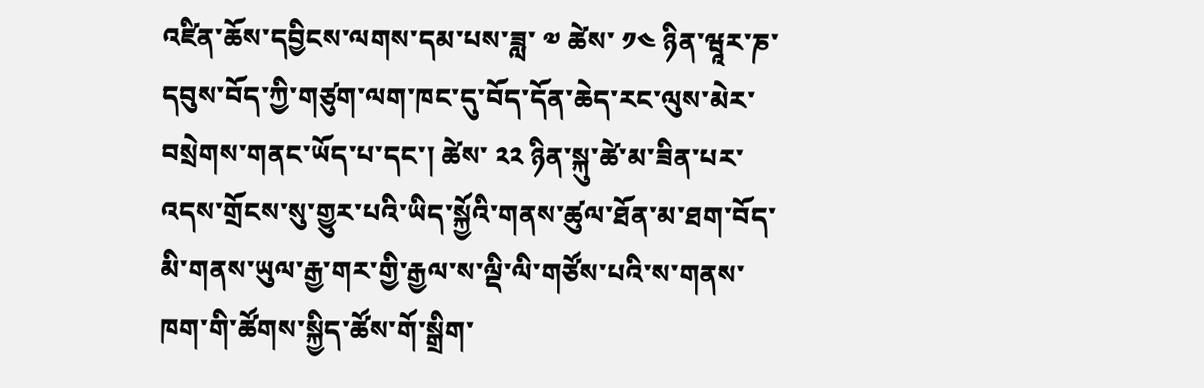འཛིན་ཆོས་དབྱིངས་ལགས་དམ་པས་ཟླ་ ༧ ཚེས་ ༡༤ ཉིན་ཝཱར་ཎ་དབུས་བོད་ཀྱི་གཙུག་ལག་ཁང་དུ་བོད་དོན་ཆེད་རང་ལུས་མེར་བསྲེགས་གནང་ཡོད་པ་དང་། ཚེས་ ༢༢ ཉིན་སྐུ་ཚེ་མ་ཟིན་པར་འདས་གྲོངས་སུ་གྱུར་པའི་ཡིད་སྐྱོའི་གནས་ཚུལ་ཐོན་མ་ཐག་བོད་མི་གནས་ཡུལ་རྒྱ་གར་གྱི་རྒྱལ་ས་ལྡི་ལི་གཙོས་པའི་ས་གནས་ཁག་གི་ཚོགས་སྐྱིད་ཚོས་གོ་སྒྲིག་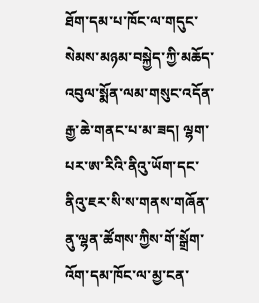ཐོག་དམ་པ་ཁོང་ལ་གདུང་སེམས་མཉམ་བསྐྱེད་ཀྱི་མཆོད་འབུལ་སྨོན་ལམ་གསུང་འདོན་རྒྱ་ཆེ་གནང་པ་མ་ཟད། ལྷག་པར་ཨ་རིའི་ནིའུ་ཡོག་དང་ནིའུ་ཇར་སི་ས་གནས་གཞོན་ནུ་ལྷན་ཚོགས་ཀྱིས་གོ་སྒྲོག་འོག་དམ་ཁོང་ལ་མྱ་ངན་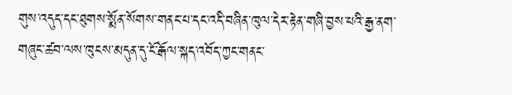གུས་འདུད་དང་ཐུགས་སྨོན་སོགས་གནང་པ་དང་འདི་བཞིན་ཁུལ་དེར་རྟེན་གཞི་བྱས་པའི་རྒྱ་ནག་གཞུང་ཚབ་ལས་ཁུངས་མདུན་དུ་ངོ་རྒོལ་སྐད་འབོད་ཀྱང་གནང་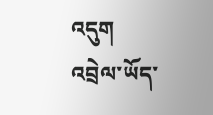འདུག
འབྲེལ་ཡོད་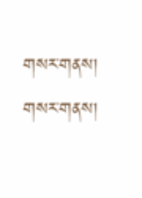གསར་གནས།
གསར་གནས།